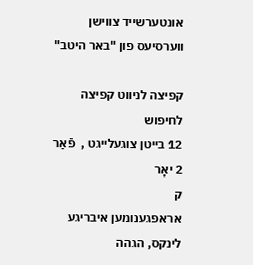אונטערשייד צווישן ווערסיעס פון "באר היטב"

קפיצה לניווט קפיצה לחיפוש
12 בייטן צוגעלייגט ,  פֿאַר 2 יאָר
ק
אראפגענומען איבריגע לינקס, הגהה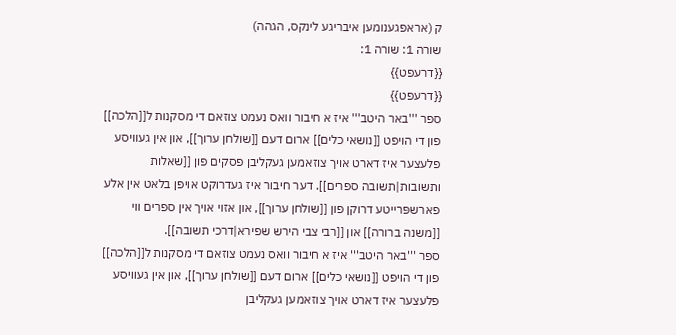ק (אראפגענומען איבריגע לינקס, הגהה)
שורה 1: שורה 1:
{{דרעפט}}
{{דרעפט}}
ספר '''באר היטב''' איז א חיבור וואס נעמט צוזאם די מסקנות ל[[הלכה]] פון די הויפט [[נושאי כלים]] ארום דעם [[שולחן ערוך]], און אין געוויסע פלעצער איז דארט אויך צוזאמען געקליבן פסקים פון [[שאלות ותשובות|תשובה ספרים]]. דער חיבור איז געדרוקט אויפן בלאט אין אלע פארשפּרייטע דרוקן פון [[שולחן ערוך]], און אזוי אויך אין ספרים ווי [[משנה ברורה]] און [[רבי צבי הירש שפירא|דרכי תשובה]].
ספר '''באר היטב''' איז א חיבור וואס נעמט צוזאם די מסקנות ל[[הלכה]] פון די הויפט [[נושאי כלים]] ארום דעם [[שולחן ערוך]], און אין געוויסע פלעצער איז דארט אויך צוזאמען געקליבן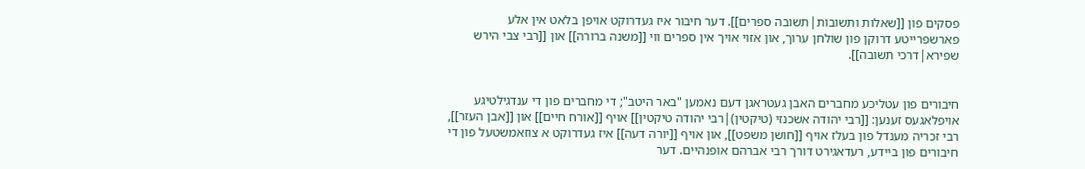פסקים פון [[שאלות ותשובות|תשובה ספרים]]. דער חיבור איז געדרוקט אויפן בלאט אין אלע פארשפּרייטע דרוקן פון שולחן ערוך, און אזוי אויך אין ספרים ווי [[משנה ברורה]] און [[רבי צבי הירש שפירא|דרכי תשובה]].


חיבורים פון עטליכע מחברים האבן געטראגן דעם נאמען "באר היטב"; די מחברים פון די ענדגילטיגע אויפלאגעס זענען: [[רבי יהודה אשכנזי (טיקטין)|רבי יהודה טיקטין]] אויף [[אורח חיים]] און [[אבן העזר]], רבי זכריה מענדל פון בעלז אויף [[חושן משפט]], און אויף [[יורה דעה]] איז געדרוקט א צוזאמשטעל פון די חיבורים פון ביידע, רעדאגירט דורך רבי אברהם אופנהיים. דער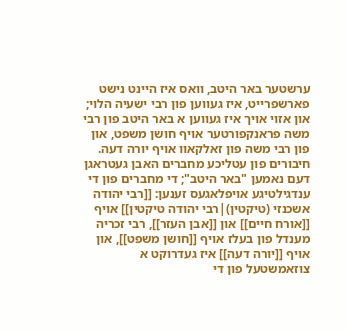ערשטער באר היטב, וואס איז היינט נישט פארשפרייט, איז געווען פון רבי ישעיה הלוי; און אזוי אויך איז געווען א באר היטב פון רבי משה פראנקפורטער אויף חושן משפט, און פון רבי משה פון זאלקאוו אויף יורה דעה.
חיבורים פון עטליכע מחברים האבן געטראגן דעם נאמען "באר היטב"; די מחברים פון די ענדגילטיגע אויפלאגעס זענען: [[רבי יהודה אשכנזי (טיקטין)|רבי יהודה טיקטין]] אויף [[אורח חיים]] און [[אבן העזר]], רבי זכריה מענדל פון בעלז אויף [[חושן משפט]], און אויף [[יורה דעה]] איז געדרוקט א צוזאמשטעל פון די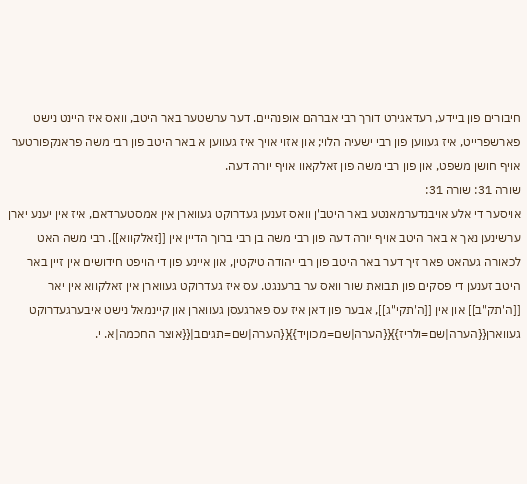חיבורים פון ביידע, רעדאגירט דורך רבי אברהם אופנהיים. דער ערשטער באר היטב, וואס איז היינט נישט פארשפרייט, איז געווען פון רבי ישעיה הלוי; און אזוי אויך איז געווען א באר היטב פון רבי משה פראנקפורטער אויף חושן משפט, און פון רבי משה פון זאלקאוו אויף יורה דעה.
שורה 31: שורה 31:
אויסער די אלע אויבנדערמאנטע באר היטב'ן וואס זענען געדרוקט געווארן אין אמסטערדאם, איז אין יענע יארן ערשינען נאך א באר היטב אויף יורה דעה פון רבי משה בן רבי ברוך הדיין אין [[זאלקווא]]. רבי משה האט לכאורה געהאט פאר זיך דער באר היטב פון רבי יהודה טיקטין, און איינע פון די הויפט חידושים אין זיין באר היטב זענען די פסקים פון תבואת שור וואס ער ברענגט. עס איז געדרוקט געווארן אין זאלקווא אין יאר [[ה'תק"ב]] און אין [[ה'תקי"ג]], אבער פון דאן איז עס פארגעסן געווארן און קיינמאל נישט איבערגעדרוקט געווארן{{הערה|שם=ולריז}}{{הערה|שם=מכוןיד}}{{הערה|שם=תגיםב|{{אוצר החכמה|א. י.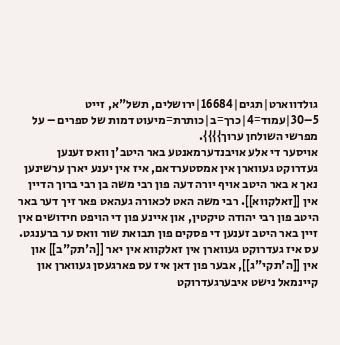גולדווארט|תגים|16684|ירושלים, תשל"א, זייט 5–30|עמוד=4|כרך=ב|כותרת=מיעוט דמות של ספרים – על מפרשי השולחן ערוך}}}}.
אויסער די אלע אויבנדערמאנטע באר היטב'ן וואס זענען געדרוקט געווארן אין אמסטערדאם, איז אין יענע יארן ערשינען נאך א באר היטב אויף יורה דעה פון רבי משה בן רבי ברוך הדיין אין [[זאלקווא]]. רבי משה האט לכאורה געהאט פאר זיך דער באר היטב פון רבי יהודה טיקטין, און איינע פון די הויפט חידושים אין זיין באר היטב זענען די פסקים פון תבואת שור וואס ער ברענגט. עס איז געדרוקט געווארן אין זאלקווא אין יאר [[ה'תק"ב]] און אין [[ה'תקי"ג]], אבער פון דאן איז עס פארגעסן געווארן און קיינמאל נישט איבערגעדרוקט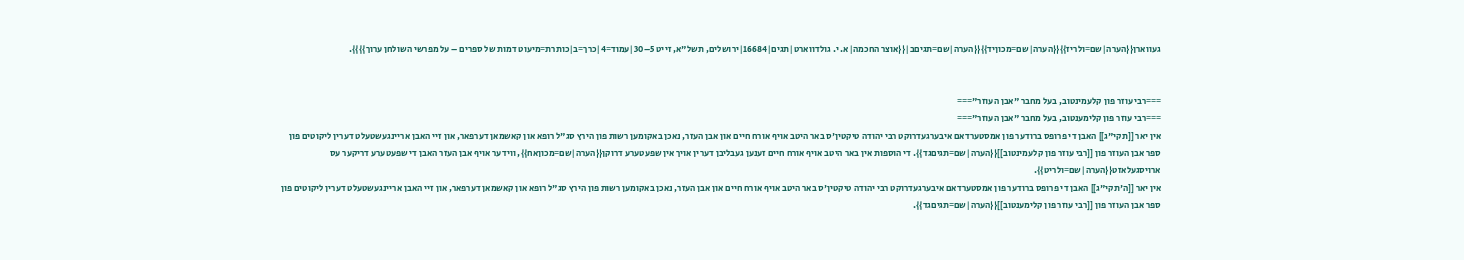געווארן{{הערה|שם=ולריז}}{{הערה|שם=מכוןיד}}{{הערה|שם=תגיםב|{{אוצר החכמה|א. י. גולדווארט|תגים|16684|ירושלים, תשל"א, זייט 5–30|עמוד=4|כרך=ב|כותרת=מיעוט דמות של ספרים – על מפרשי השולחן ערוך}}}}.


===רבי עוזר פון קלעמינטוב, בעל מחבר "אבן העוזר"===
===רבי עוזר פון קלימענטוב, בעל מחבר "אבן העוזר"===
אין יאר [[תקי"ג]] האבן די פרופס ברודער פון אמסטערדאם איבערגעדרוקט רבי יהודה טיקטין'ס באר היטב אויף אורח חיים און אבן העזר, נאכן באקומען רשות פון הירץ סג"ל רופא און קאשמאן דערפאר, און זיי האבן אריינגעשטעלט דערין ליקוטים פון ספר אבן העוזר פון [[רבי עוזר פון קלעמינטוב]]{{הערה|שם=תגיםגד}}. די הוספות אין באר היטב אויף אורח חיים זענען געבליבן דערין אויך אין שפעטערע דרוקן{{הערה|שם=מכוןאח}}, ווידער אויף אבן העזר האבן די שפעטערע דריקער עס ארויסגעלאזט{{הערה|שם=ולריט}}.
אין יאר [[ה'תקי"ג]] האבן די פרופס ברודער פון אמסטערדאם איבערגעדרוקט רבי יהודה טיקטין'ס באר היטב אויף אורח חיים און אבן העזר, נאכן באקומען רשות פון הירץ סג"ל רופא און קאשמאן דערפאר, און זיי האבן אריינגעשטעלט דערין ליקוטים פון ספר אבן העוזר פון [[רבי עוזר פון קלימענטוב]]{{הערה|שם=תגיםגד}}.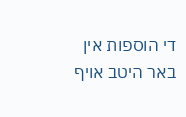די הוספות אין באר היטב אויף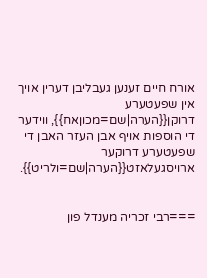אורח חיים זענען געבליבן דערין אויך אין שפעטערע דרוקן{{הערה|שם=מכוןאח}}, ווידער די הוספות אויף אבן העזר האבן די שפעטערע דרוקער ארויסגעלאזט{{הערה|שם=ולריט}}.


===רבי זכריה מענדל פון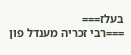בעלז===
===רבי זכריה מענדל פון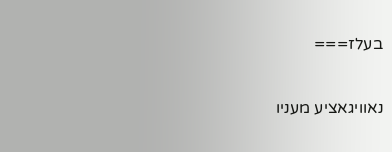בעלז===

נאוויגאציע מעניו